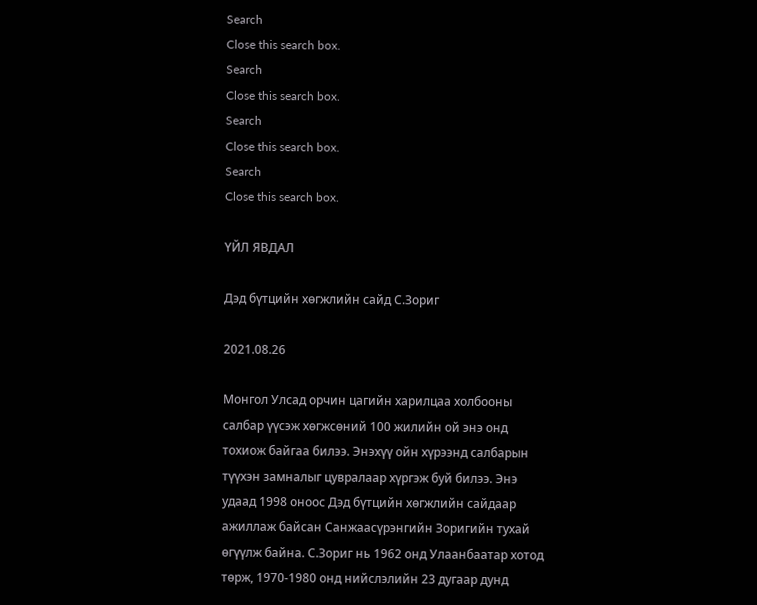Search
Close this search box.
Search
Close this search box.
Search
Close this search box.
Search
Close this search box.

ҮЙЛ ЯВДАЛ

Дэд бүтцийн хөгжлийн сайд С.Зориг

2021.08.26

Монгол Улсад орчин цагийн харилцаа холбооны салбар үүсэж хөгжсөний 100 жилийн ой энэ онд тохиож байгаа билээ. Энэхүү ойн хүрээнд салбарын түүхэн замналыг цувралаар хүргэж буй билээ. Энэ удаад 1998 оноос Дэд бүтцийн хөгжлийн сайдаар ажиллаж байсан Санжаасүрэнгийн Зоригийн тухай өгүүлж байна. С.Зориг нь 1962 онд Улаанбаатар хотод төрж, 1970-1980 онд нийслэлийн 23 дугаар дунд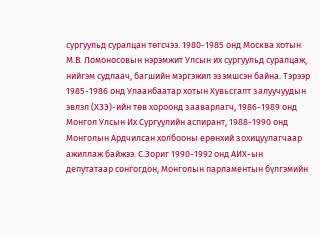сургуульд суралцан төгсчээ. 1980-1985 онд Москва хотын М.В. Ломоносовын нэрэмжит Улсын их сургуульд суралцаж, нийгэм судлаач, багшийн мэргэжил эзэмшсэн байна. Тэрээр 1985-1986 онд Улаанбаатар хотын Хувьсгалт залуучуудын эвлэл (ХЗЭ)-ийн төв хороонд зааварлагч, 1986-1989 онд Монгол Улсын Их Сургуулийн аспирант, 1988-1990 онд Монголын Ардчилсан холбооны ерөнхий зохицуулагчаар ажиллаж байжээ. С.Зориг 1990-1992 онд АИХ-ын депутатаар сонгогдон, Монголын парламентын бүлгэмийн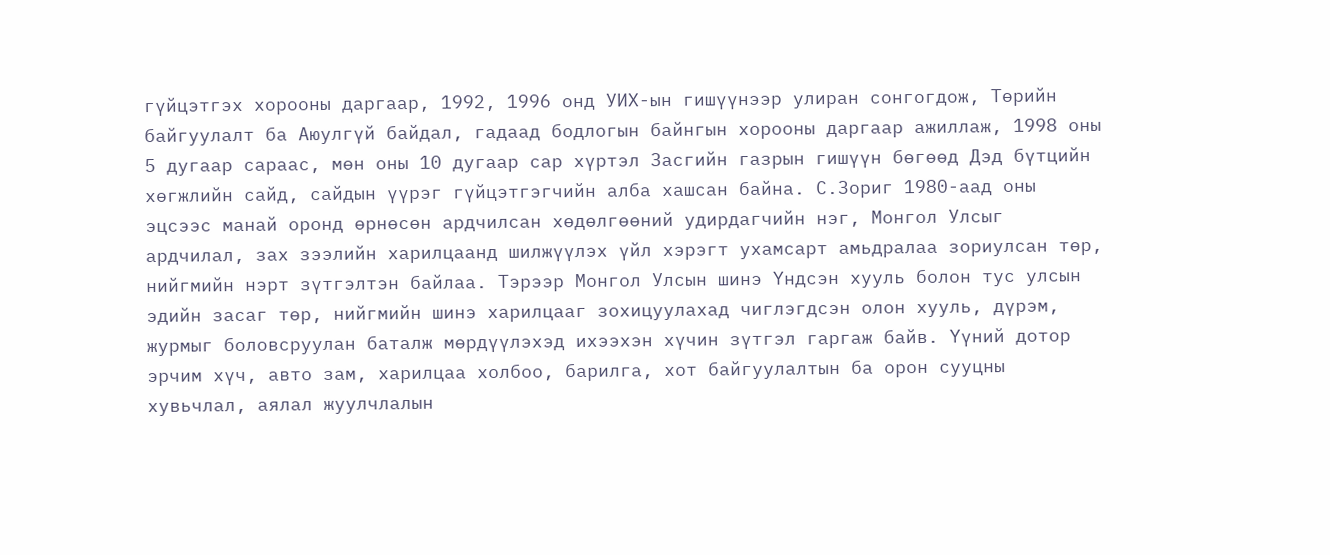гүйцэтгэх хорооны даргаар, 1992, 1996 онд УИХ-ын гишүүнээр улиран сонгогдож, Төрийн байгуулалт ба Аюулгүй байдал, гадаад бодлогын байнгын хорооны даргаар ажиллаж, 1998 оны 5 дугаар сараас, мөн оны 10 дугаар сар хүртэл Засгийн газрын гишүүн бөгөөд Дэд бүтцийн хөгжлийн сайд, сайдын үүрэг гүйцэтгэгчийн алба хашсан байна. С.Зориг 1980-аад оны эцсээс манай оронд өрнөсөн ардчилсан хөдөлгөөний удирдагчийн нэг, Монгол Улсыг ардчилал, зах зээлийн харилцаанд шилжүүлэх үйл хэрэгт ухамсарт амьдралаа зориулсан төр, нийгмийн нэрт зүтгэлтэн байлаа. Тэрээр Монгол Улсын шинэ Үндсэн хууль болон тус улсын эдийн засаг төр, нийгмийн шинэ харилцааг зохицуулахад чиглэгдсэн олон хууль, дүрэм, журмыг боловсруулан баталж мөрдүүлэхэд ихээхэн хүчин зүтгэл гаргаж байв. Үүний дотор эрчим хүч, авто зам, харилцаа холбоо, барилга, хот байгуулалтын ба орон сууцны хувьчлал, аялал жуулчлалын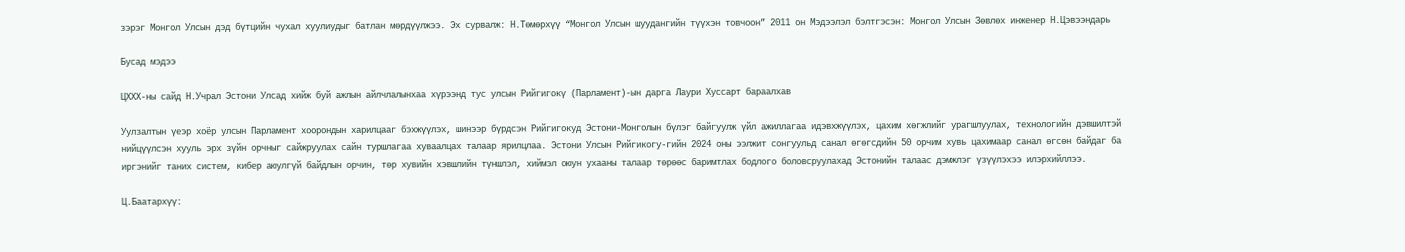зэрэг Монгол Улсын дэд бүтцийн чухал хуулиудыг батлан мөрдүүлжээ. Эх сурвалж: Н.Төмөрхүү “Монгол Улсын шуудангийн түүхэн товчоон” 2011 он Мэдээлэл бэлтгэсэн: Монгол Улсын Зөвлөх инженер Н.Цэвээндарь

Бусад мэдээ

ЦХХХ-ны сайд Н.Учрал Эстони Улсад хийж буй ажлын айлчлалынхаа хүрээнд тус улсын Рийгигокү (Парламент)-ын дарга Лаури Хуссарт бараалхав

Уулзалтын үеэр хоёр улсын Парламент хоорондын харилцааг бэхжүүлэх, шинээр бүрдсэн Рийгигокуд Эстони-Монголын бүлэг байгуулж үйл ажиллагаа идэвхжүүлэх, цахим хөгжлийг урагшлуулах, технологийн дэвшилтэй нийцүүлсэн хууль эрх зүйн орчныг сайжруулах сайн туршлагаа хуваалцах талаар ярилцлаа. Эстони Улсын Рийгикогу-гийн 2024 оны ээлжит сонгуульд санал өгөгсдийн 50 орчим хувь цахимаар санал өгсөн байдаг ба иргэнийг таних систем, кибер аюулгүй байдлын орчин, төр хувийн хэвшлийн түншлэл, хиймэл оюун ухааны талаар төрөөс баримтлах бодлого боловсруулахад Эстонийн талаас дэмжлэг үзүүлэхээ илэрхийллээ.

Ц.Баатархүү: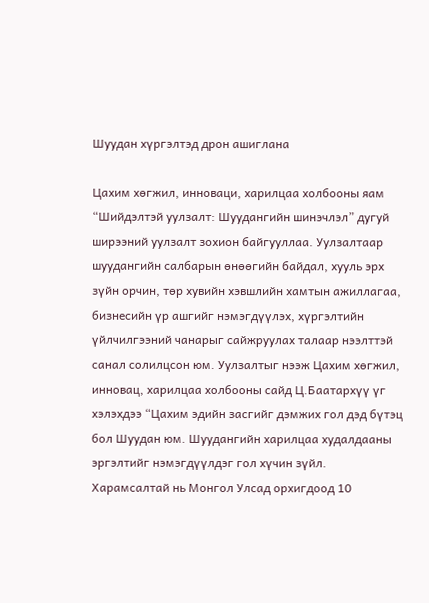Шуудан хүргэлтэд дрон ашиглана

Цахим хөгжил, инноваци, харилцаа холбооны яам “Шийдэлтэй уулзалт: Шуудангийн шинэчлэл” дугуй ширээний уулзалт зохион байгууллаа. Уулзалтаар шуудангийн салбарын өнөөгийн байдал, хууль эрх зүйн орчин, төр хувийн хэвшлийн хамтын ажиллагаа, бизнесийн үр ашгийг нэмэгдүүлэх, хүргэлтийн үйлчилгээний чанарыг сайжруулах талаар нээлттэй санал солилцсон юм. Уулзалтыг нээж Цахим хөгжил, инновац, харилцаа холбооны сайд Ц.Баатархүү үг хэлэхдээ “Цахим эдийн засгийг дэмжих гол дэд бүтэц бол Шуудан юм. Шуудангийн харилцаа худалдааны эргэлтийг нэмэгдүүлдэг гол хүчин зүйл. Харамсалтай нь Монгол Улсад орхигдоод 10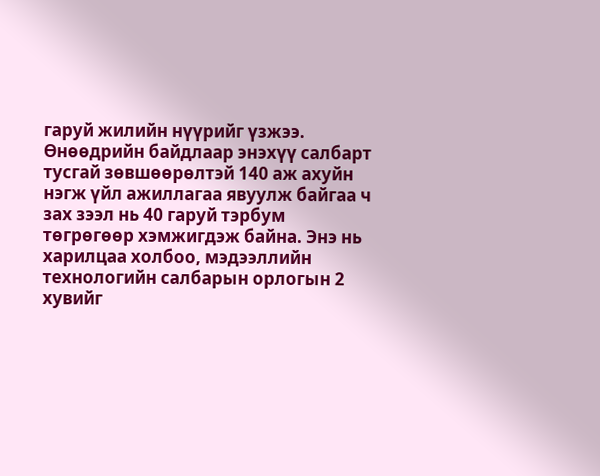гаруй жилийн нүүрийг үзжээ. Өнөөдрийн байдлаар энэхүү салбарт тусгай зөвшөөрөлтэй 140 аж ахуйн нэгж үйл ажиллагаа явуулж байгаа ч зах зээл нь 40 гаруй тэрбум төгрөгөөр хэмжигдэж байна. Энэ нь харилцаа холбоо, мэдээллийн технологийн салбарын орлогын 2 хувийг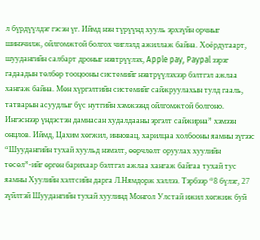л бүрдүүлдэг гэсэн үг. Иймд нэн түрүүнд хууль эрхзүйн орчныг шинэчилж, ойлгомжтой болгох чиглэлд ажиллаж байна. Хоёрдугаарт, шуудангийн салбарт дроныг нэвтрүүлэх, Apple pay, Paypal зэрэг гадаадын төлбөр тооцооны системийг нэвтрүүлэхээр бэлтгэл ажлаа хангаж байна. Мөн хүргэлтийн системийг сайжруулахын тулд гааль, татварын асуудлыг бүс нутгийн хэмжээнд ойлгомжтой болгоно. Ингэснээр үндэстэн дамнасан худалдааны эргэлт сайжирна” хэмээн онцлов. Иймд, Цахим хөгжил, инновац, харилцаа холбооны яамны зүгээс “Шуудангийн тухай хуульд нэмэлт, өөрчлөлт оруулах хуулийн төсөл”-ийг өргөн барихаар бэлтгэл ажлаа хангаж байгаа тухай тус яамны Хуулийн хэлтсийн дарга Л.Нямдорж хэллээ. Тэрбээр “8 бүлэг, 27 зүйлтэй Шуудангийн тухай хуулинд Монгол Улстай ижил хөгжиж буй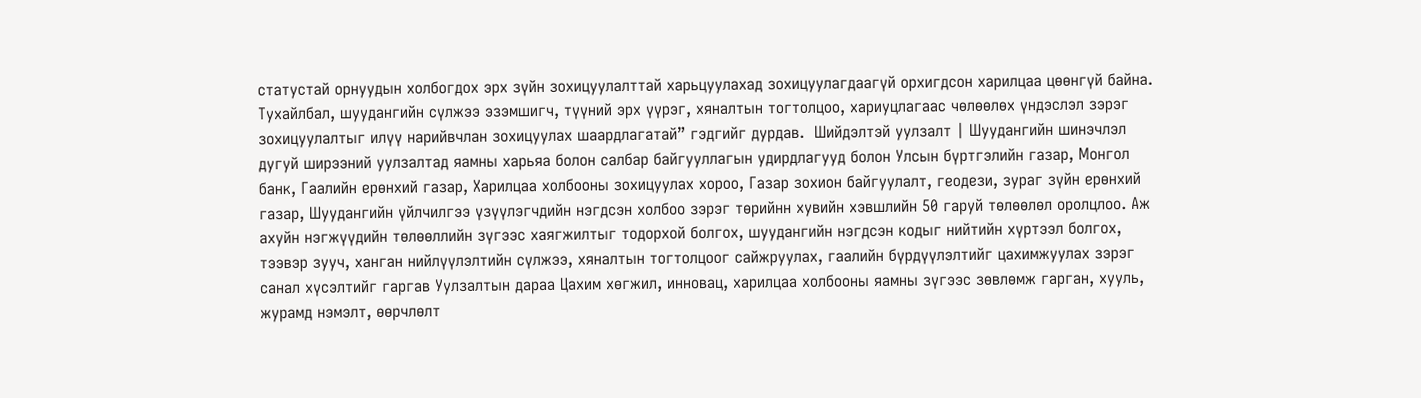статустай орнуудын холбогдох эрх зүйн зохицуулалттай харьцуулахад зохицуулагдаагүй орхигдсон харилцаа цөөнгүй байна. Тухайлбал, шуудангийн сүлжээ эзэмшигч, түүний эрх үүрэг, хяналтын тогтолцоо, хариуцлагаас чөлөөлөх үндэслэл зэрэг зохицуулалтыг илүү нарийвчлан зохицуулах шаардлагатай” гэдгийг дурдав.  Шийдэлтэй уулзалт | Шуудангийн шинэчлэл дугуй ширээний уулзалтад яамны харьяа болон салбар байгууллагын удирдлагууд болон Улсын бүртгэлийн газар, Монгол банк, Гаалийн ерөнхий газар, Харилцаа холбооны зохицуулах хороо, Газар зохион байгуулалт, геодези, зураг зүйн ерөнхий газар, Шуудангийн үйлчилгээ үзүүлэгчдийн нэгдсэн холбоо зэрэг төрийнн хувийн хэвшлийн 50 гаруй төлөөлөл оролцлоо. Аж ахуйн нэгжүүдийн төлөөллийн зүгээс хаягжилтыг тодорхой болгох, шуудангийн нэгдсэн кодыг нийтийн хүртээл болгох, тээвэр зууч, ханган нийлүүлэлтийн сүлжээ, хяналтын тогтолцоог сайжруулах, гаалийн бүрдүүлэлтийг цахимжуулах зэрэг санал хүсэлтийг гаргав Уулзалтын дараа Цахим хөгжил, инновац, харилцаа холбооны яамны зүгээс зөвлөмж гарган, хууль, журамд нэмэлт, өөрчлөлт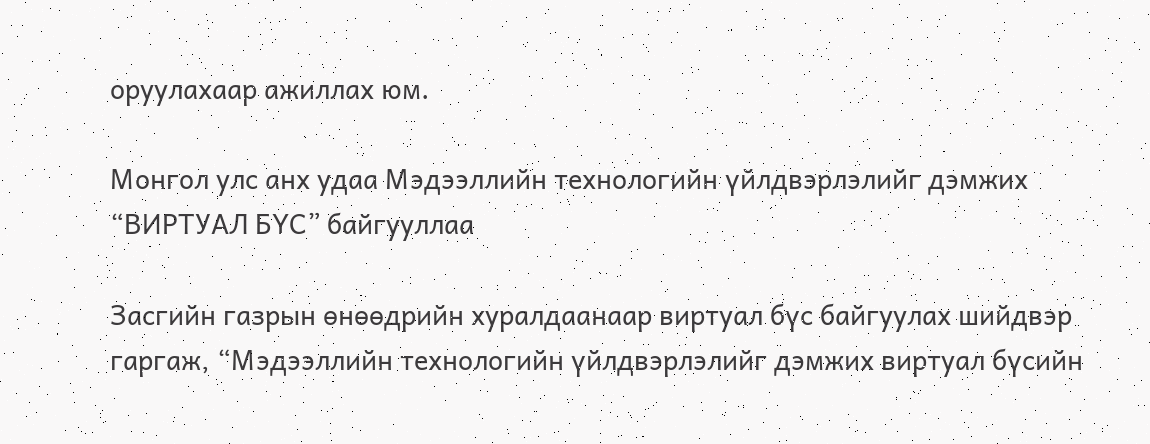оруулахаар ажиллах юм.

Монгол улс анх удаа Мэдээллийн технологийн үйлдвэрлэлийг дэмжих “ВИРТУАЛ БҮС” байгууллаа

Засгийн газрын өнөөдрийн хуралдаанаар виртуал бүс байгуулах шийдвэр гаргаж, “Мэдээллийн технологийн үйлдвэрлэлийг дэмжих виртуал бүсийн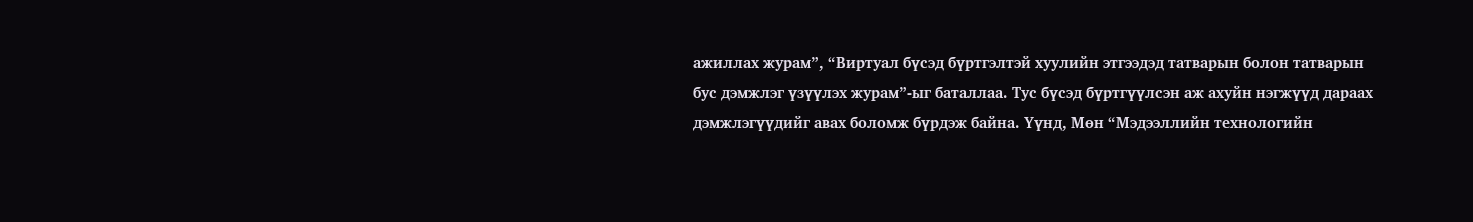ажиллах журам”, “Виртуал бүсэд бүртгэлтэй хуулийн этгээдэд татварын болон татварын бус дэмжлэг үзүүлэх журам”-ыг баталлаа. Тус бүсэд бүртгүүлсэн аж ахуйн нэгжүүд дараах дэмжлэгүүдийг авах боломж бүрдэж байна. Үүнд, Мөн “Мэдээллийн технологийн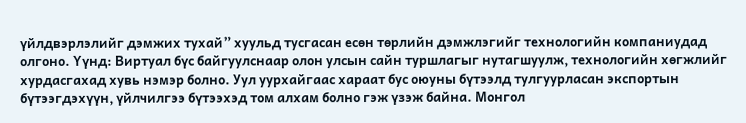үйлдвэрлэлийг дэмжих тухай” хуульд тусгасан есөн төрлийн дэмжлэгийг технологийн компаниудад олгоно. Үүнд: Виртуал бүс байгуулснаар олон улсын сайн туршлагыг нутагшуулж, технологийн хөгжлийг хурдасгахад хувь нэмэр болно. Уул уурхайгаас хараат бус оюуны бүтээлд тулгуурласан экспортын бүтээгдэхүүн, үйлчилгээ бүтээхэд том алхам болно гэж үзэж байна. Монгол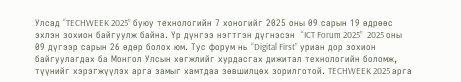Улсад “TECHWEEK 2025” буюу технологийн 7 хоногийг 2025 оны 09 сарын 19 өдрөөс эхлэн зохион байгуулж байна. Үр дүнгээ нэгтгэн дүгнэсэн  “ICT Forum 2025”  2025 оны 09 дүгээр сарын 26 өдөр болох юм. Тус форум нь “Digital First” уриан дор зохион байгуулагдах ба Монгол Улсын хөгжлийг хурдасгах дижитал технологийн боломж, түүнийг хэрэгжүүлэх арга замыг хамтдаа зөвшилцөх зорилготой. TECHWEEK 2025 арга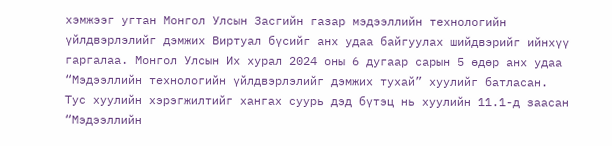хэмжээг угтан Монгол Улсын Засгийн газар мэдээллийн технологийн үйлдвэрлэлийг дэмжих Виртуал бүсийг анх удаа байгуулах шийдвэрийг ийнхүү  гаргалаа. Монгол Улсын Их хурал 2024 оны 6 дугаар сарын 5 өдөр анх удаа “Мэдээллийн технологийн үйлдвэрлэлийг дэмжих тухай” хуулийг батласан. Тус хуулийн хэрэгжилтийг хангах суурь дэд бүтэц нь хуулийн 11.1-д заасан “Мэдээллийн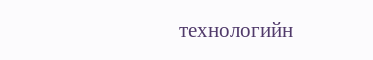технологийн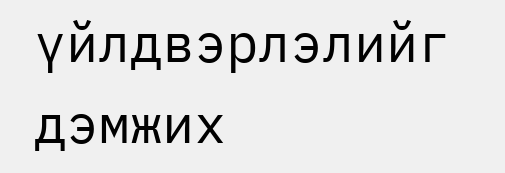үйлдвэрлэлийг дэмжих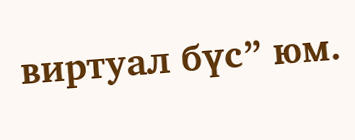виртуал бүс” юм.